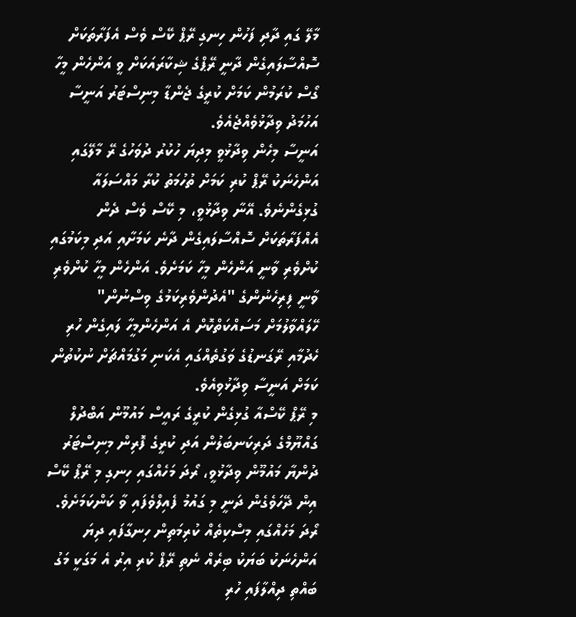މާލޭ ގައި ދާދި ފަހުން ހިނގި ރޭޕް ކޭސް ވެސް އެފަރާތަކަށް ސޮއްސާލައިގެން ދާނީ ރޭޕްގެ ޝިކާރައަކަށް ވީ އަންހެން މީހާ ގޯސް ކުރަމުން ކަމަށް ކުރީގެ ޖެންޑާ މިނިސްޓަރު އަނީސާ އަހުމަދު ވިދާޅުވެއްޖެއެވެ.
އަނީސާ މިހެން ވިދާޅުވީ މިދިޔަ ހުކުރު ދުވަހުގެ ރޭ މާލޭގައި އަންހެނަކު ރޭޕް ކުރި ކަމަށް ތުހުމަތު ކުރާ މައްސަލައާ ގުޅިގެންނެވެ. އޭނާ ވިދާޅުވީ، މި ކޭސް ވެސް ދެން އެއްފަރާތަކަށް ސޮއްސާލައިގެން ދާނެ ކަމަށާއި އަދި މިކަމުގައި ކުށްވެރި ވާނީ އަންހެން މީހާ ކަމަށެވެ. އަންހެން މީހާ ކުށްވެރި ވާނީ ފިރިހެނުންގެ "އެދުންވެރިކަމުގެ ވިސްނުން" ހޭލައްވާލުމަށް މަސައްކަތްކޮށް އެ އަންހެންމީހާ ލައިގެން ހުރި ހެދުމާއި ރޭގަނޑުގެ ވަގުތެއްގައި އެކަނި މަގުމައްޗަށް ނުކުތުން ކަމަށް އަނީސާ ވިދާޅުވިއެވެ.
މި ރޭޕް ކޭސްއާ ގުޅިގެން ކުރީގެ ރައީސް މައުމޫން އަބްދުލް ގައްޔޫމްގެ ދަރިކަނބަލުން އަދި ކުރީގެ ފޮރިން މިނިސްޓަރު ދުންޔާ މައުމޫން ވިދާޅުވީ، ރޯދަ މަހެއްގައި ހިނގި މި ރޭޕް ކޭސް އިން ދޭހަވެގެން ދަނީ މި ގައުމު ފެއިލްވެފައި ވާ ކަންކަމަށެވެ. ރޯދަ މަހެއްގައި މިސްކިތެއް ކުރިމަތިން ހިނގާފައި ދިޔަ އަންހެނަކު ބަޔަކު ބިރެއް ނެތި ރޭޕް ކުރި އިރު އެ މަގަކީ މަގު ބައްތި ދިއްލާފައި ހުރި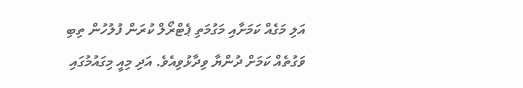އަލި މަގެއް ކަމަށާއި މަގުމަތި ޕެޓްރޯލް ކުރަން ފުލުހުން ތިބި ވަގުތެއް ކަމަށް ދުންޔާ ވިދާޅުވިއެވެ. އަދި މިއީ މިގައުމުގައި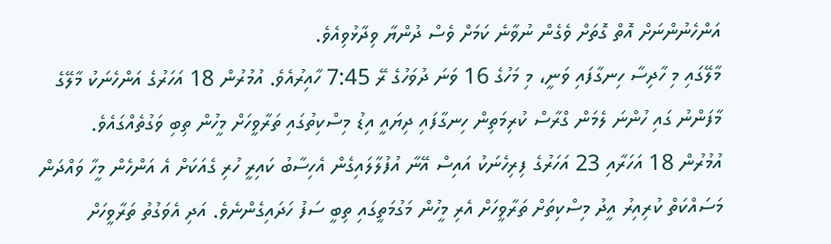އަންހެނުންނަށް އޮތް ގޮތަށް ވެގެން ނުވާނެ ކަމަށް ވެސް ދުންޔާ ވިދާޅުވިއެވެ.
މާލޭގައި މި ހާދިސާ ހިނގާފައި ވަނީ، މި މަހުގެ 16 ވަނަ ދުވަހުގެ ރޭ 7:45 ހާއިރުއެވެ. އުމުރުން 18 އަހަރުގެ އަންހެނަކު މާލޭގެ މާފަންނު ގައި ހުންނަ ލެމަން ގްރާސް ކުރިމަތިން ހިނގާފައި ދިޔައީ އިޑު މިސްކިތުގައި ތަރާވީހަށް މީހުން ތިބި ވަގުތެއްގައެވެ.
އުމުރުން 18 އަހަރާއި 23 އަހަރުގެ ފިރިހެނަކު އައިސް އޭނާ އުފުލާލައިގެން އެހިސާބު ކައިރީ ހުރި ގެއަކަށް އެ އަންހެން މީހާ ވައްދަން މަސައްކަތް ކުރިއިރު އީދު މިސްކިތަށް ތަރާވީހަށް އެރި މީހުން މަގުމަތީގައި ތިބީ ސަފު ހަދައިގެންނެވެ. އަދި އެވަގުތު ތަރާވީހަށް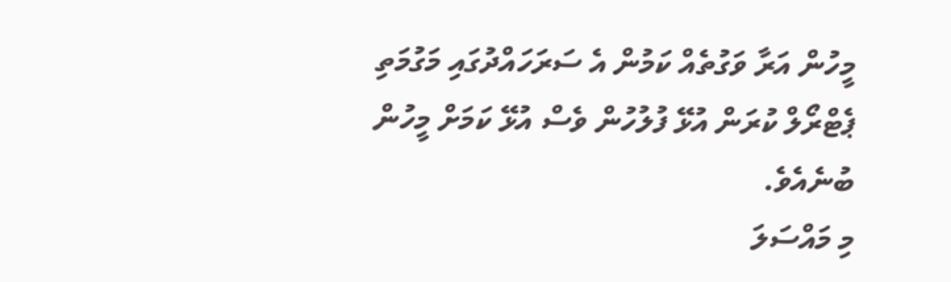މީހުން އަރާ ވަގުތެއް ކަމުން އެ ސަރަހައްދުގައި މަގުމަތި ޕެޓްރޯލް ކުރަން އުޅޭ ފުލުހުން ވެސް އުޅޭ ކަމަށް މީހުން ބުނެއެވެ.
މި މައްސަލަ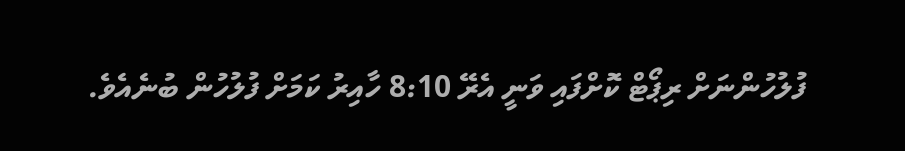ފުލުހުންނަށް ރިޕޯޓް ކޮށްފައި ވަނީ އެރޭ 8:10 ހާއިރު ކަމަށް ފުލުހުން ބުނެއެވެ.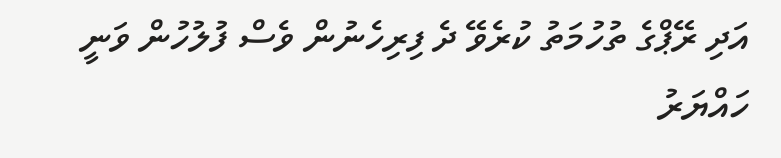އަދި ރޭޕްގެ ތުހުމަތު ކުރެވޭ ދެ ފިރިހެނުން ވެސް ފުލުހުން ވަނީ ހައްޔަރު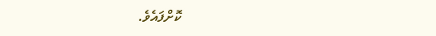ކޮށްފައެވެ.